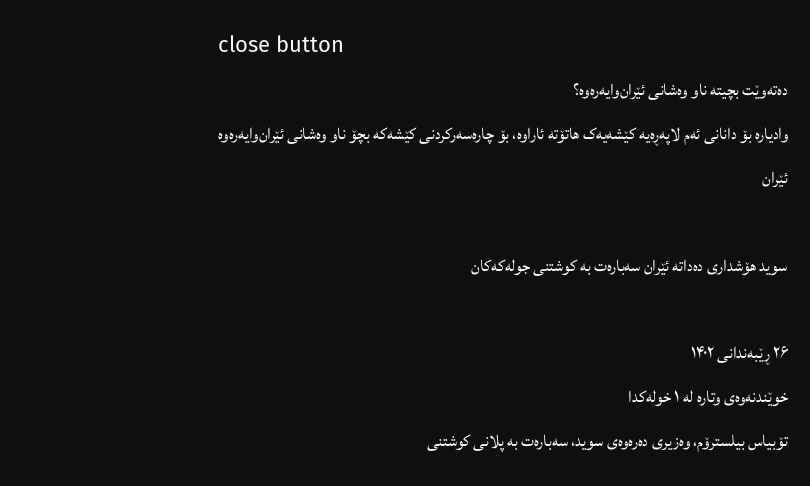close button
دەتەوێت بچیتە ناو وەشانی ئێران‌وایەرەوە؟
وادیارە بۆ دانانی ئەم لاپەڕەیە کێشەیەک هاتۆتە ئاراوە، بۆ چارەسەرکردنی کێشەکە بچۆ ناو وەشانی ئێران‌وایەرەوە
ئێران

سوید هۆشداری دەداتە ئێران سەبارەت بە کوشتنی جولەکەکان

۲۶ ڕێبەندانی ۱۴۰۲
خوێندنەوەی وتارە لە ۱ خولەکدا
تۆبیاس بیلسترۆم، وەزیری دەرەوەی سوید، سەبارەت بە پلانی کوشتنی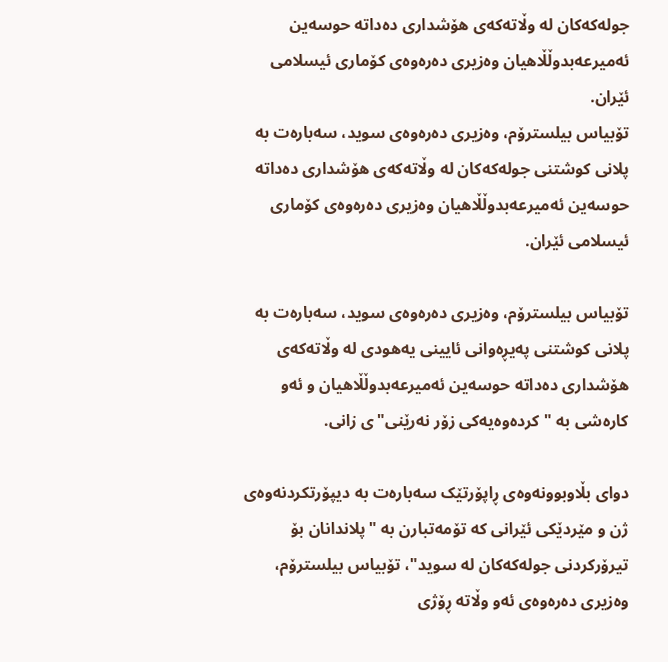جولەکەکان لە وڵاتەکەی هۆشداری دەداتە حوسەین ئەمیرعەبدوڵڵاهیان وەزیری دەرەوەی کۆماری ئیسلامی ئێران.
تۆبیاس بیلسترۆم، وەزیری دەرەوەی سوید، سەبارەت بە پلانی کوشتنی جولەکەکان لە وڵاتەکەی هۆشداری دەداتە حوسەین ئەمیرعەبدوڵڵاهیان وەزیری دەرەوەی کۆماری ئیسلامی ئێران.

تۆبیاس بیلسترۆم، وەزیری دەرەوەی سوید، سەبارەت بە پلانی کوشتنی پەیڕەوانی ئایینی یەهودی لە وڵاتەکەی هۆشداری دەداتە حوسەین ئەمیرعەبدوڵڵاهیان و ئەو کارەشی بە "کردەوەیەکی زۆر نەرێنی"ی زانی.

دوای بڵاوبوونەوەی ڕاپۆرتێک سەبارەت بە دیپۆرتکردنەوەی ژن و مێردێکی ئێرانی کە تۆمەتبارن بە "پلاندانان بۆ تیرۆرکردنی جولەکەکان لە سوید"، تۆبیاس بیلسترۆم، وەزیری دەرەوەی ئەو وڵاتە ڕۆژی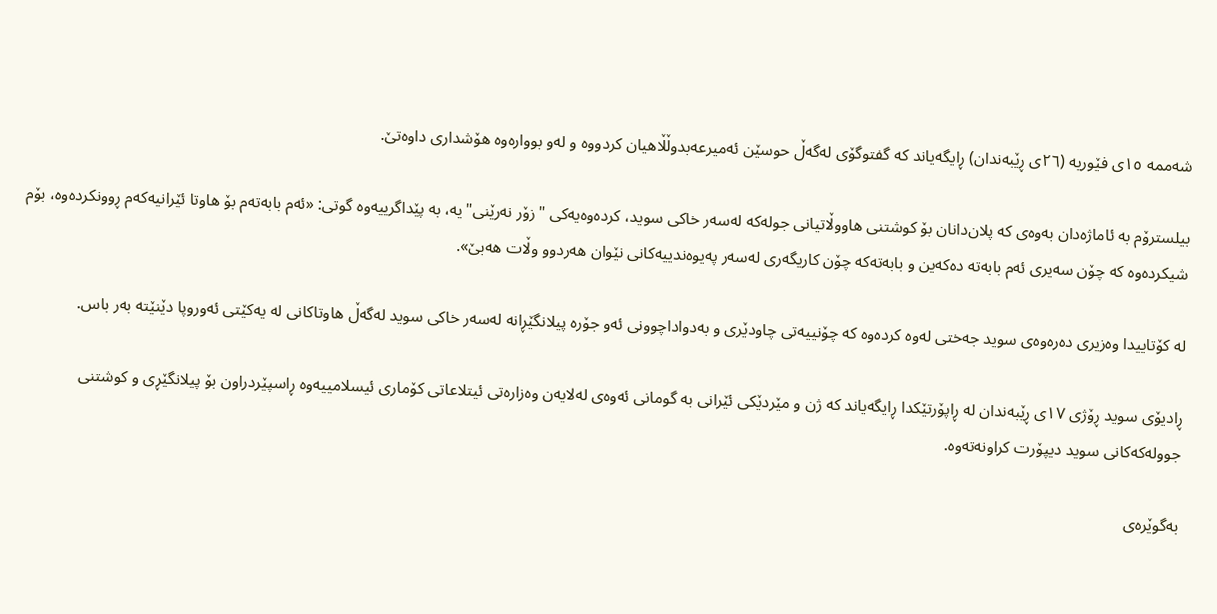شەممە ١٥ی فێوریە (٢٦ی ڕێبەندان) ڕایگەیاند کە گفتوگۆی لەگەڵ حوسێن ئەمیرعەبدوڵڵاهیان کردووە و لەو بووارەوە هۆشداری داوەتێ.

بیلسترۆم بە ئاماژەدان بەوەی کە پلان‌دانان بۆ کوشتنی هاووڵاتیانی جولەکە لەسەر خاکی سوید، کردەوەیەکی "زۆر نەرێنی"یە، بە پێداگرییەوە گوتی: «ئەم بابەتەم بۆ هاوتا ئێرانیەکەم ڕوونکردەوە، بۆم شیکردەوە کە چۆن سەیری ئەم بابەتە دەکەین و بابەتەکە چۆن کاریگەری لەسەر پەیوەندییەکانی نێوان هەردوو وڵات هەبێ».

لە کۆتاییدا وەزیری دەرەوەی سوید جەختی لەوە کردەوە کە چۆنییەتی چاودێری و بەدواداچوونی ئەو جۆرە پیلانگێڕانە لەسەر خاکی سوید لەگەڵ هاوتاکانی لە یەکێتی ئەوروپا دێنێتە بەر باس.

ڕادیۆی سوید ڕۆژی ١٧ی ڕێبەندان لە ڕاپۆرتێکدا ڕایگەیاند کە ژن و مێردێکی ئێرانی بە گومانی ئەوەی لەلایەن وەزارەتی ئیتلاعاتی کۆماری ئیسلامییەوە ڕاسپێردراون بۆ پیلانگێڕی و کوشتنی جوولەکەکانی سوید دیپۆرت کراونەتەوە.

بەگوێرەی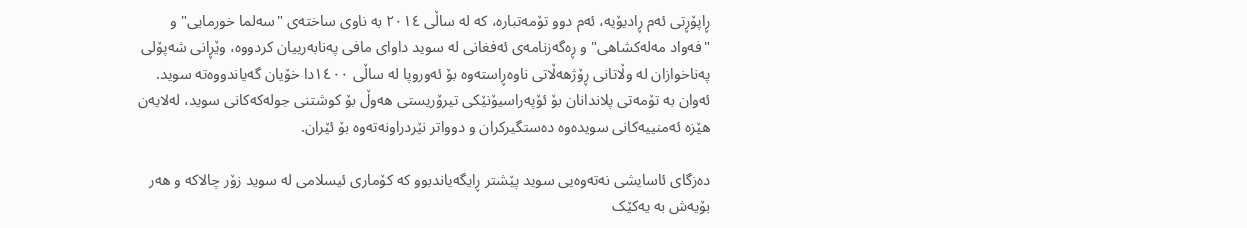ڕاپۆڕتی ئەم ڕادیۆیە، ئەم دوو تۆمەتبارە، کە لە ساڵی ٢٠١٤ بە ناوی ساختەی "سەلما خورمایی" و "فەواد مەلەکشاهی" و ڕەگەزنامەی ئەفغانی لە سوید داوای مافی پەنابەرییان کردووە، وێڕانی شەپۆلی پەناخوازان لە وڵاتانی ڕۆژهەڵاتی ناوەڕاستەوە بۆ ئەوروپا لە ساڵی ١٤٠٠دا خۆیان گەیاندووەتە سوید. ئەوان بە تۆمەتی پلاندانان بۆ ئۆپەراسیۆنێکی تیرۆریستی هەوڵ بۆ کوشتنی جولەکەکانی سوید، لەلایەن هێزە ئەمنییەکانی سویدەوە دەستگیرکران و دوواتر نێردراونەتەوە بۆ ئێران.

دەزگای ئاسایشی نەتەوەیی سوید پێشتر ڕایگەیاندبوو کە کۆماری ئیسلامی لە سوید زۆر چالاکە و هەر بۆیەش بە یەکێک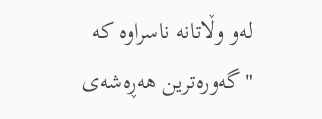لەو وڵاتانە ناسراوە کە "گەورەترین هەڕەشەی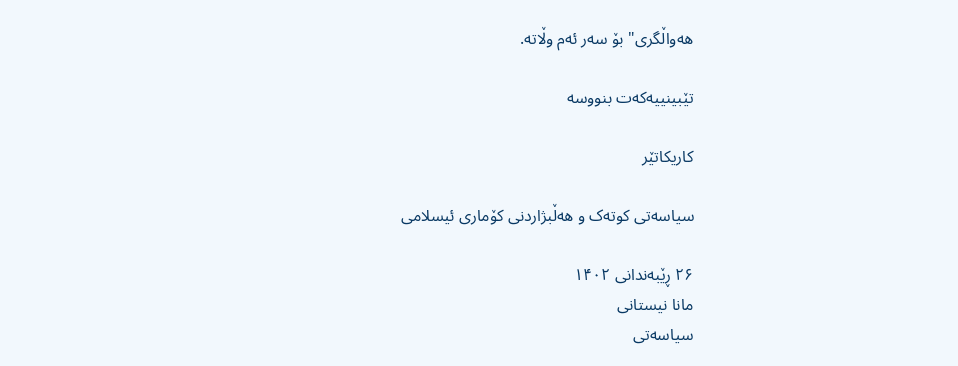هەواڵگری" بۆ سەر ئەم وڵاتە.

تێبینییەکەت بنووسە

کاریکاتێر

سیاسەتی کوتەک و هەڵبژاردنی کۆماری ئیسلامی

۲۶ ڕێبەندانی ۱۴۰۲
مانا نیستانی
سیاسەتی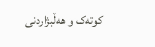کوتەک و هەڵبژاردنی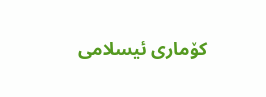کۆماری ئیسلامی